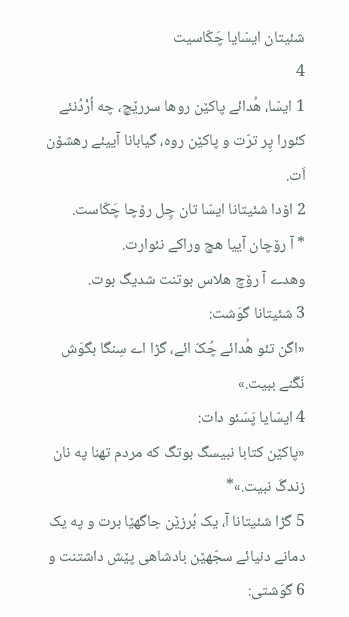شئیتان ایسّایا چَکّاسیت
4
1 ایسّا، هُدائے پاکێن روها سررێچ، چه اُرْدُنئے کئورا پِر ترّت و پاکێن روه، گیابانا آییئے رهشۆن اَت.
2 اۆدا شئیتانا ایسّا تان چِل رۆچا چَکّاست.
* آ رۆچان آییا هچ وراکے نئوارت.
وهدے آ رۆچ هلاس بوتنت شدیگ بوت.
3 شئیتانا گوَشت:
«اگن تئو هُدائے چُکّ ائے، گڑا اے سِنگا بگوَش نَگَنے ببیت.»
4 ایسّایا پَسّئو دات:
«پاکێن کتابا نبیسگ بوتگ که مردم تهنا په نان زندگَ نبیت.»*
5 گڑا شئیتانا آ، یک بُرزێن جاگهێا برت و په یک دمانے دنیائے سجّهێن بادشاهی پێش داشتنت و
6 گوَشتی: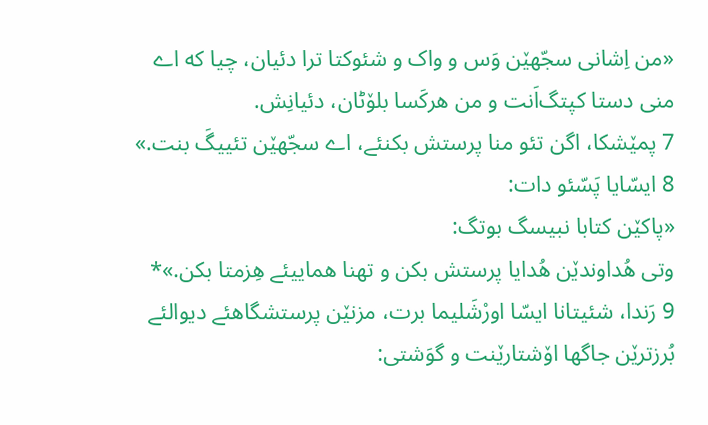«من اِشانی سجّهێن وَس و واک و شئوکتا ترا دئیان، چیا که اے منی دستا کپتگ‌اَنت و من هرکَسا بلۆٹان، دئیانِش.
7 پمێشکا، اگن تئو منا پرستش بکنئے، اے سجّهێن تئییگَ بنت.»
8 ایسّایا پَسّئو دات:
«پاکێن کتابا نبیسگ بوتگ:
وتی هُداوندێن هُدایا پرستش بکن و تهنا هماییئے هِزمتا بکن.»*
9 رَندا، شئیتانا ایسّا اورْشَلیما برت، مزنێن پرستشگاهئے دیوالئے بُرزترێن جاگها اۆشتارێنت و گوَشتی: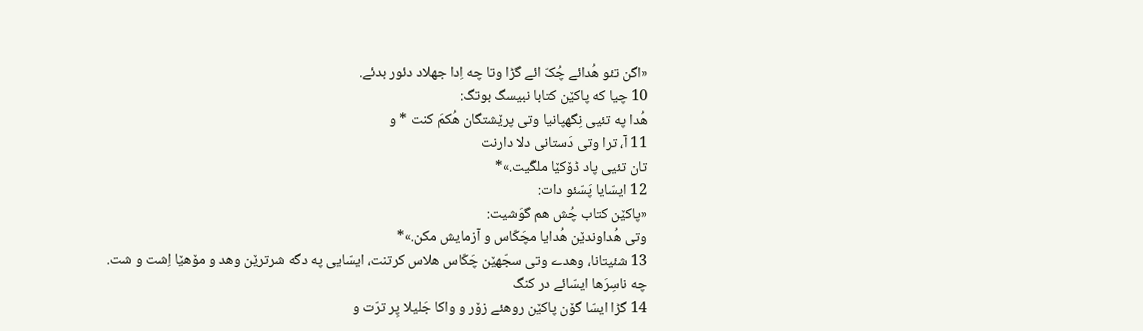«اگن تئو هُدائے چُکّ ائے گڑا وتا چه اِدا جهلاد دئور بدئے.
10 چیا که پاکێن کتابا نبیسگ بوتگ:
هُدا په تئیی نِگهپانیا وتی پرێشتگان هُکمَ کنت * و
11 آ، ترا وتی دَستانی دلا دارنت
تان تئیی پاد ڈۆکێا ملگّیت.»*
12 ایسّایا پَسّئو دات:
«پاکێن کتاب چُش هم گوَشیت:
وتی هُداوندێن هُدایا مچَکّاس و آزمایش مکن.»*
13 شئیتانا، وهدے وتی سجّهێن چَکّاس هلاس کرتنت، ایسّایی په دگه شرترێن وهد و مۆهێا اِشت و شت.
چه ناسِرَها ایسّائے در کنگ
14 گڑا ایسّا گۆن پاکێن روهئے زۆر و واکا جَلیلا پِر ترّت و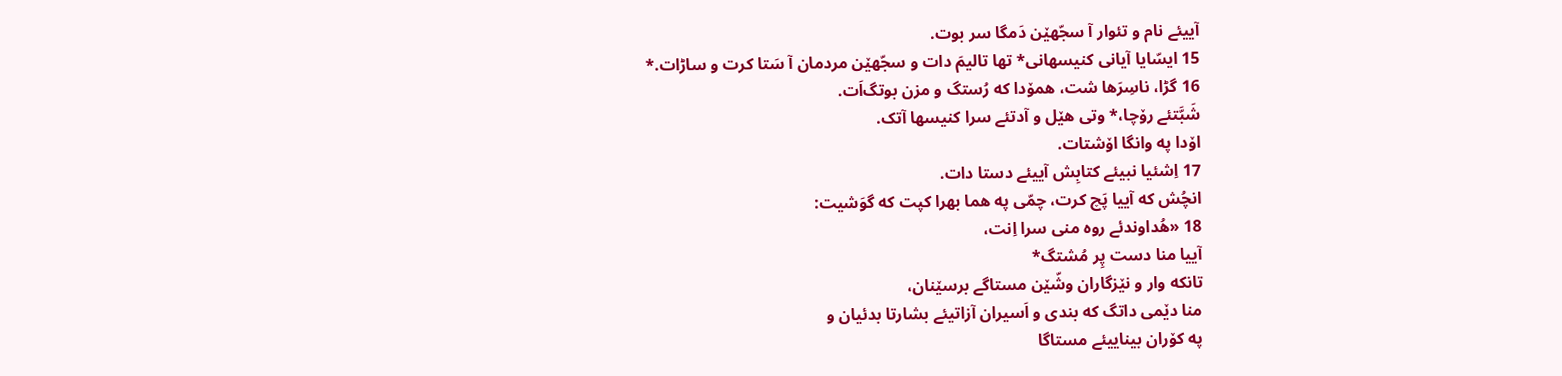آییئے نام و تئوار آ سجّهێن دَمگا سر بوت.
15 ایسّایا آیانی کنیسهانی* تها تالیمَ دات و سجّهێن مردمان آ سَتا کرت و ساڑات.*
16 گڑا، ناسِرَها شت، همۆدا که رُستگ و مزن بوتگ‌اَت.
شَبَّتئے رۆچا،* وتی هێل و آدتئے سرا کنیسها آتک.
اۆدا په وانگا اۆشتات.
17 اِشئیا نبیئے کتابِش آییئے دستا دات.
انچُش که آییا پَچ کرت، چمّی په هما بهرا کپت که گوَشیت:
18 «هُداوندئے روه منی سرا اِنت،
آییا منا دست پِر مُشتگ*
تانکه وار و نێزگاران وشّێن مستاگے برسێنان،
منا دێمی داتگ که بندی و اَسیران آزاتیئے بشارتا بدئیان و
په کۆران بیناییئے مستاگا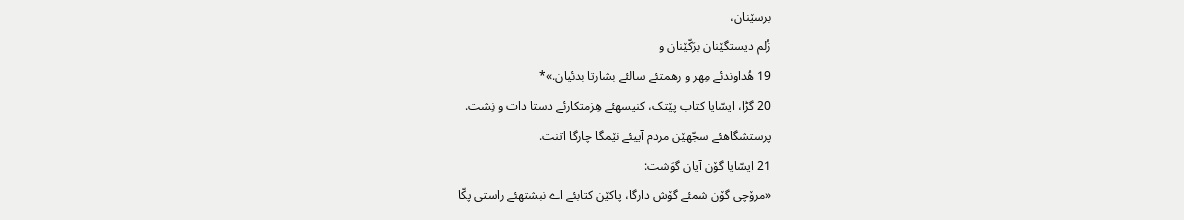برسێنان،
زُلم دیستگێنان برَکّێنان و
19 هُداوندئے مِهر و رهمتئے سالئے بشارتا بدئیان.»*
20 گڑا، ایسّایا کتاب پێتک، کنیسهئے هِزمتکارئے دستا دات و نِشت.
پرستشگاهئے سجّهێن مردم آییئے نێمگا چارگا اتنت.
21 ایسّایا گۆن آیان گوَشت:
«مرۆچی گۆن شمئے گۆش دارگا، پاکێن کتابئے اے نبشتهئے راستی پکّا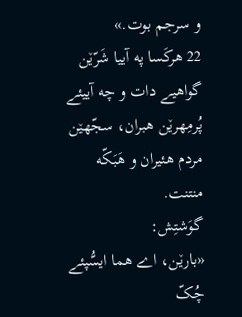و سرجم بوت.»
22 هرکَسا په آییا شَرّێن گواهیے دات و چه آییئے پُرمِهرێن هبران، سجّهێن مردم هئیران و هَبَکّه منتنت.
گوَشتِش:
«بارێن، اے هما ایسُّپئے چُکّ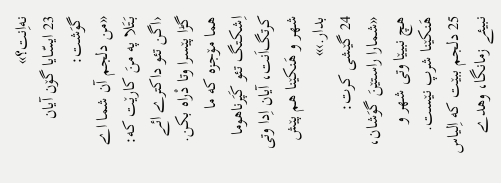نه‌اِنت؟»
23 ایسّایا گۆن آیان گوَشت:
«من دلجم آن شما اے بَتَلا په منَ کارێت که:
‹اگن تئو داکترے ائے گڑا پێسرا وتا دْراه بکن.
هما مۆجزه که ما اِشکتگ تئو کَپَرناهوما کرتگ‌اَنت، آیان اِدا وتی شهر و هَنکێنا هم پێش بدار.›»
24 گێشی کرت:
«شمارا راستێنَ گوَشان، هچ نبیێا وتی شهر و هَنکێنا شرپ نێست.
25 دلجم ببێت که اِلیاس نبیئے زمانگا، وهدے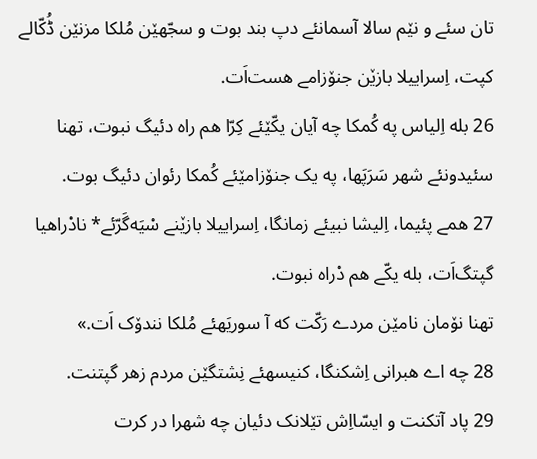تان سئے و نێم سالا آسمانئے دپ بند بوت و سجّهێن مُلکا مزنێن ڈُکّالے کپت، اِسراییلا بازێن جنۆزامے هست‌اَت.
26 بله اِلیاس په کُمکا چه آیان یکّێئے کِرّا هم راه دئیگ نبوت، تهنا سئیدونئے شهر سَرَپَها، په یک جنۆزامێئے کُمکا رئوان دئیگ بوت.
27 همے پئیما، اِلیشا نبیئے زمانگا، اِسراییلا بازێنے سْیَه‌گَرّئے* نادْراهیا گپتگ‌اَت، بله یکّے هم دْراه نبوت.
تهنا نۆمان نامێن مردے رَکّت که آ سوریَهئے مُلکا نندۆک اَت.»
28 چه اے هبرانی اِشکنگا، کنیسهئے نِشتگێن مردم زهر گپتنت.
29 پاد آتکنت و ایسّااِش تێلانک دئیان چه شهرا در کرت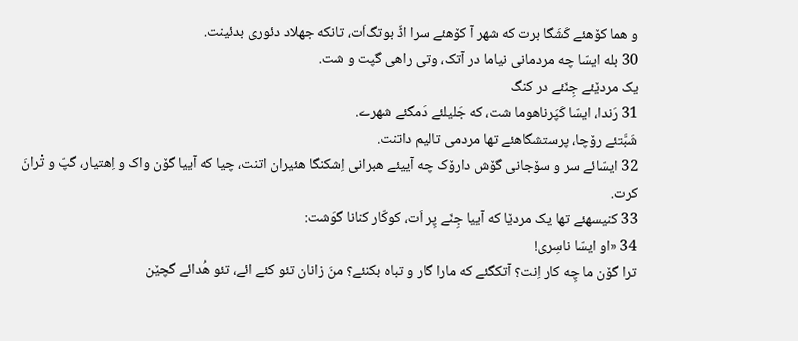و هما کۆهئے کَشَگا برت که شهر آ کۆهئے سرا اڈّ بوتگ‌اَت، تانکه جهلاد دئوری بدئینت.
30 بله ایسّا چه مردمانی نیاما در آتک، وتی راهی گپت و شت.
یک مردێئے جِنّئے در کنگ
31 رَندا، ایسّا کَپَرناهوما شت، که جَلیلئے دَمگئے شهرے.
شَبَّتئے رۆچا، پرستشگاهئے تها مردمی تالیم داتنت.
32 ایسّائے سر و سۆجانی گۆش دارۆک چه آییئے هبرانی اِشکنگا هئیران اتنت، چیا که آییا گۆن واک و اِهتیار، گپّ و تْرانَ کرت.
33 کنیسهئے تها یک مردێا که آییا جِنّے پِر اَت، کوکّار کنانا گوَشت:
34 «او ایسّا ناسِری!
ترا گۆن ما چِه کار اِنت؟ آتکگئے که مارا گار و تباه بکنئے؟ منَ زانان تئو کئے ائے، تئو هُدائے گچێن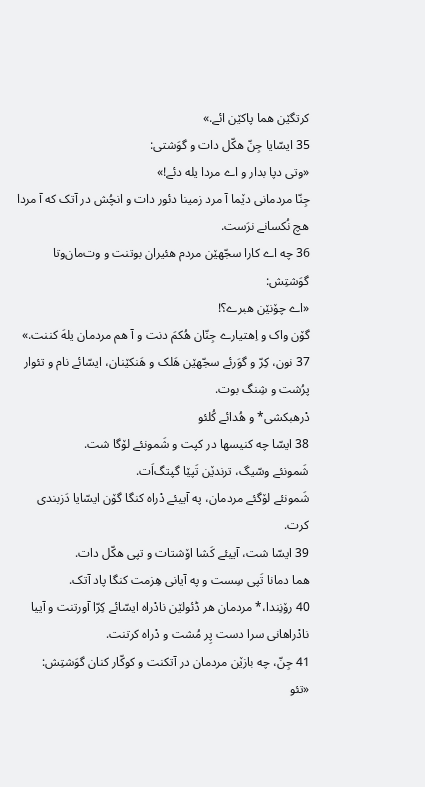کرتگێن هما پاکێن ائے.»
35 ایسّایا جِنّ هکّل دات و گوَشتی:
«وتی دپا بدار و اے مردا یله دئے!»
جِنّا مردمانی دێما آ مرد زمینا دئور دات و انچُش در آتک که آ مردا هچ نُکسانے نرَست.
36 چه اے کارا سجّهێن مردم هئیران بوتنت و وت‌مان‌وتا گوَشتِش:
«اے چۆنێن هبرے؟!
گۆن واک و اِهتیارے جِنّان هُکمَ دنت و آ هم مردمان یلهَ کننت.»
37 نون، کِرّ و گوَرئے سجّهێن هَلک و هَنکێنان، ایسّائے نام و تئوار پرُشت و شِنگ بوت.
دْرهبکشی* و هُدائے کُلئو
38 ایسّا چه کنیسها در کپت و شَمونئے لۆگا شت.
شَمونئے وسّیگ، ترندێن تَپێا گپتگ‌اَت.
شَمونئے لۆگئے مردمان، په آییئے دْراه کنگا گۆن ایسّایا دَزبندی کرت.
39 ایسّا شت، آییئے کَشا اۆشتات و تپی هکّل دات.
هما دمانا تَپی سِست و په آیانی هِزمت کنگا پاد آتک.
40 رۆنِندا،* مردمان هر ڈئولێن نادْراه ایسّائے کِرّا آورتنت و آییا نادْراهانی سرا دست پِر مُشت و دْراه کرتنت.
41 جِنّ، چه بازێن مردمان در آتکنت و کوکّار کنان گوَشتِش:
«تئو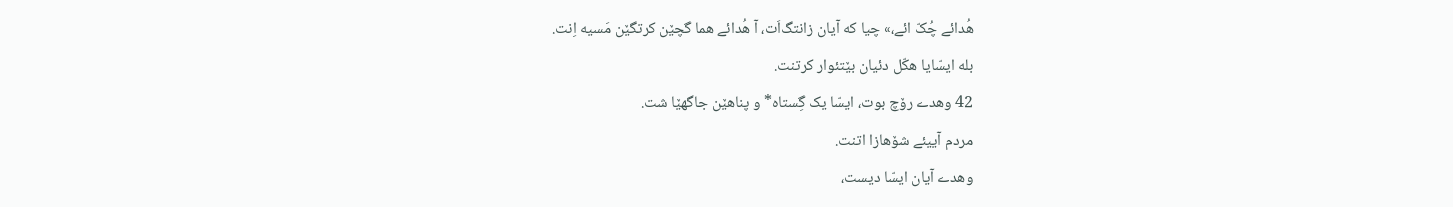هُدائے چُکّ ائے،» چیا که آیان زانتگ‌اَت، آ هُدائے هما گچێن کرتگێن مَسیه اِنت.
بله ایسّایا هکّل دئیان بێتئوار کرتنت.
42 وهدے رۆچ بوت، ایسّا یک گِستاه* و پناهێن جاگهێا شت.
مردم آییئے شۆهازا اتنت.
وهدے آیان ایسّا دیست،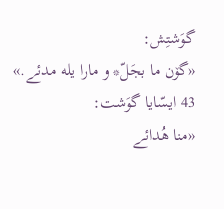گوَشتِش:
«گۆن ما بجَلّ* و مارا یله مدئے.»
43 ایسّایا گوَشت:
«منا هُدائے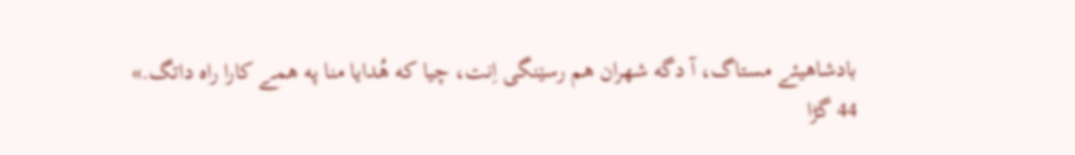بادشاهیئے مستاگ، آ دگه شهران هم رسێنگی اِنت، چیا که هُدایا منا په همے کارا راه داتگ.»
44 گڑا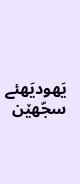یَهودیَهئے سجّهێن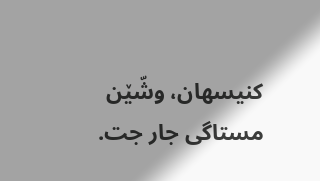کنیسهان، وشّێن مستاگی جار جت.